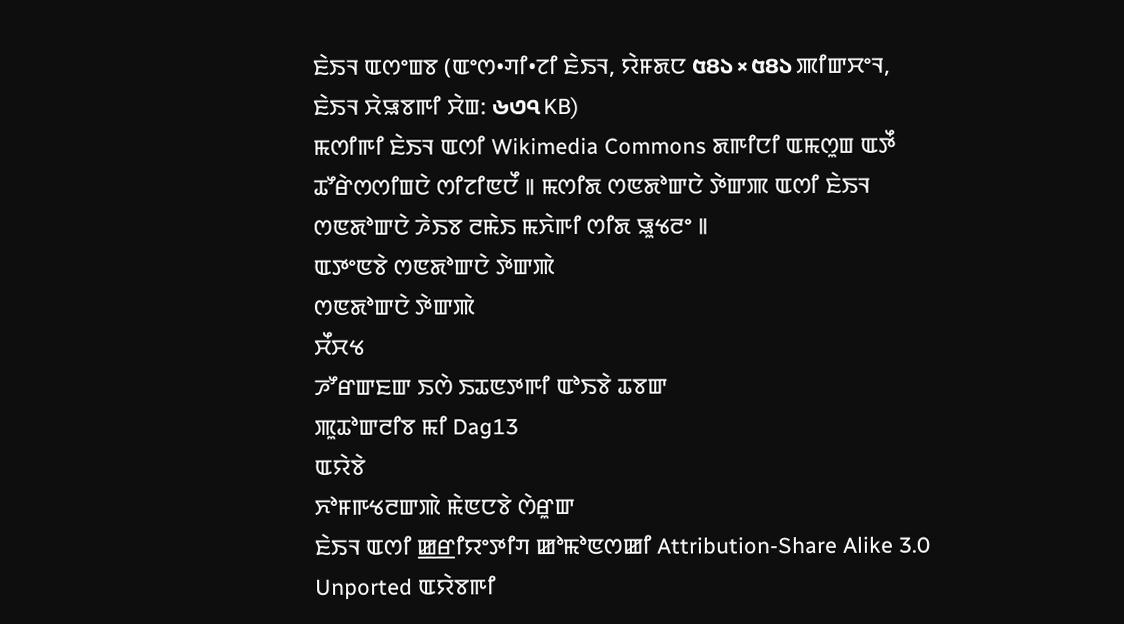ꯐꯥꯏꯜ ꯑꯁꯦꯡꯕ (ꯑꯦꯁ•ꯚꯤ•ꯖꯤ ꯐꯥꯏꯜ, ꯌꯥꯝꯗꯅ ৫৪১ × ৫৪১ ꯄꯤꯛꯆꯦꯜ, ꯐꯥꯏꯜ ꯆꯥꯎꯕꯒꯤ ꯆꯥꯡ: ৬৩৭ KB)
ꯃꯁꯤꯒꯤ ꯐꯥꯏꯜ ꯑꯁꯤ Wikimedia Commons ꯗꯒꯤꯅꯤ ꯑꯃꯁꯨꯡ ꯑꯇꯩ ꯊꯧꯔꯥꯁꯁꯤꯡꯅꯥ ꯁꯤꯖꯤꯟꯅꯩ ꯫ ꯃꯁꯤꯗ ꯁꯟꯗꯣꯛꯅꯥ ꯇꯥꯛꯄ ꯑꯁꯤ ꯐꯥꯏꯜ ꯁꯟꯗꯣꯛꯅꯥ ꯍꯥꯏꯕ ꯂꯃꯥꯏ ꯃꯈꯥꯒꯤ ꯁꯤꯗ ꯎꯨꯠꯂꯦ ꯫
ꯑꯇꯦꯟꯕꯥ ꯁꯟꯗꯣꯛꯅꯥ ꯇꯥꯛꯄꯥ
ꯁꯟꯗꯣꯛꯅꯥ ꯇꯥꯛꯄꯥ
ꯆꯩꯆꯠ
ꯍꯧꯔꯛꯐꯛ ꯏꯁꯥ ꯏꯊꯟꯇꯒꯤ ꯑꯣꯏꯕꯥ ꯊꯕꯛ
ꯄꯨꯊꯣꯛꯂꯤꯕ ꯃꯤ Dag13
ꯑꯌꯥꯕꯥ
ꯈꯣꯝꯒꯠꯂꯛꯄꯥ ꯃꯥꯟꯅꯕꯥ ꯁꯥꯔꯨꯛ
ꯐꯥꯏꯜ ꯑꯁꯤ ꯀ꯭ꯔꯤꯌꯦꯇꯤꯚ ꯀꯣꯃꯣꯟꯁꯀꯤ Attribution-Share Alike 3.0 Unported ꯑꯌꯥꯕꯒꯤ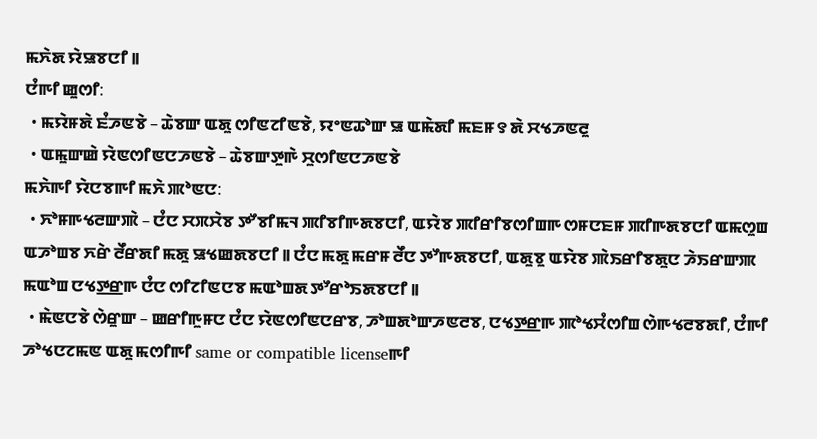ꯃꯈꯥꯗ ꯌꯥꯎꯕꯅꯤ ꯫
ꯅꯪꯒꯤ ꯀꯨꯁꯤ:
  • ꯃꯌꯥꯝꯗꯥ ꯐꯪꯍꯟꯕꯥ – ꯊꯥꯕꯛ ꯑꯗꯨ ꯁꯤꯟꯖꯤꯟꯕꯥ, ꯌꯦꯟꯊꯣꯛ ꯎ ꯑꯃꯥꯗꯤ ꯃꯐꯝ ꯱ ꯗꯥ ꯆꯠꯍꯟꯂꯨ
  • ꯑꯃꯨꯛꯀꯥ ꯌꯥꯟꯁꯤꯟꯅꯍꯟꯕꯥ – ꯊꯥꯕꯛꯇꯨꯒꯥ ꯆꯨꯁꯤꯟꯅꯍꯟꯕꯥ
ꯃꯈꯥꯒꯤ ꯌꯥꯅꯕꯒꯤ ꯃꯈꯥ ꯄꯣꯟꯅ:
  • ꯈꯣꯝꯒꯠꯂꯛꯄꯥ – ꯅꯪꯅ ꯆꯞꯆꯥꯕ ꯇꯧꯕꯤꯃꯜ ꯄꯤꯕꯤꯒꯗꯕꯅꯤ, ꯑꯌꯥꯕ ꯄꯤꯔꯤꯕꯁꯤꯡꯒ ꯁꯝꯅꯐꯝ ꯄꯤꯒꯗꯕꯅꯤ ꯑꯃꯁꯨꯡ ꯑꯍꯣꯡꯕ ꯈꯔꯥ ꯂꯩꯔꯗꯤ ꯃꯗꯨ ꯎꯠꯀꯗꯕꯅꯤ ꯫ ꯅꯪꯅ ꯃꯗꯨ ꯃꯔꯝ ꯂꯩꯅ ꯇꯧꯒꯗꯕꯅꯤ, ꯑꯗꯨꯕꯨ ꯑꯌꯥꯕ ꯄꯥꯏꯔꯤꯕꯗꯨꯅ ꯍꯥꯏꯔꯛꯄ ꯃꯑꯣꯡ ꯅꯠꯇ꯭ꯔꯒ ꯅꯪꯅ ꯁꯤꯖꯤꯟꯅꯕ ꯃꯑꯣꯡꯗ ꯇꯧꯔꯣꯏꯗꯕꯅꯤ ꯫
  • ꯃꯥꯟꯅꯕꯥ ꯁꯥꯔꯨꯛ – ꯀꯔꯤꯒꯨꯝꯅ ꯅꯪꯅ ꯌꯥꯟꯁꯤꯟꯅꯔꯕ, ꯍꯣꯡꯗꯣꯛꯍꯟꯂꯕ, ꯅꯠꯇ꯭ꯔꯒ ꯄꯣꯠꯆꯪꯁꯤꯡ ꯁꯥꯒꯠꯂꯕꯗꯤ, ꯅꯪꯒꯤ ꯍꯣꯠꯅꯖꯃꯟ ꯑꯗꯨ ꯃꯁꯤꯒꯤ same or compatible licenseꯒꯤ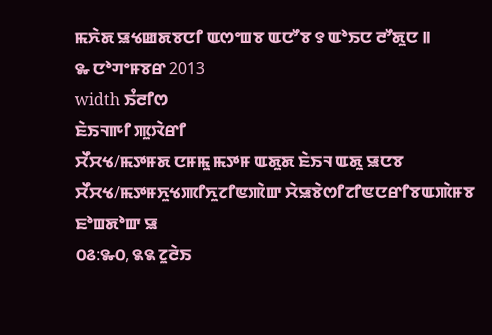ꯃꯈꯥꯗ ꯎꯠꯀꯗꯕꯅꯤ ꯑꯁꯦꯡꯕ ꯑꯅꯧꯕ ꯱ ꯑꯣꯏꯅ ꯂꯧꯗꯨꯅ ꯫
꯳ ꯅꯣꯚꯦꯝꯕꯔ 2013
width ꯏꯪꯂꯤꯁ
ꯐꯥꯏꯜꯒꯤ ꯄꯨꯋꯥꯔꯤ
ꯆꯩꯆꯠ/ꯃꯇꯝꯗ ꯅꯝꯃꯨ ꯃꯇꯝ ꯑꯗꯨꯗ ꯐꯥꯏꯜ ꯑꯗꯨ ꯎꯅꯕ
ꯆꯩꯆꯠ/ꯃꯇꯝꯈꯨꯠꯄꯤꯈꯨꯖꯤꯟꯄꯥꯛ ꯆꯥꯎꯕꯥꯁꯤꯖꯤꯟꯅꯔꯤꯕꯑꯄꯥꯝꯕ ꯐꯣꯡꯗꯣꯛ ꯎ
꯰꯴:꯳꯰, ꯲꯲ ꯖꯨꯂꯥꯏ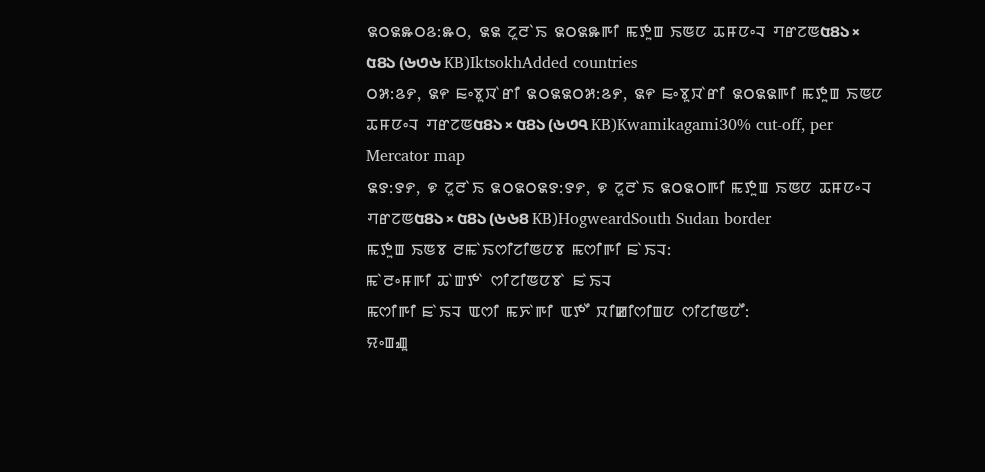꯲꯰꯲꯳꯰꯴:꯳꯰, ꯲꯲ ꯖꯨꯂꯥꯏ ꯲꯰꯲꯳ꯒꯤ ꯃꯇꯨꯡ ꯏꯟꯅ ꯊꯝꯅꯦꯜ ꯚꯔꯖꯟ৫৪১ × ৫৪১ (৬৩৬ KB)IktsokhAdded countries
꯰꯷:꯴꯸, ꯲꯵ ꯐꯦꯕꯨꯋꯥꯔꯤ ꯲꯰꯲꯲꯰꯷:꯴꯸, ꯲꯵ ꯐꯦꯕꯨꯋꯥꯔꯤ ꯲꯰꯲꯲ꯒꯤ ꯃꯇꯨꯡ ꯏꯟꯅ ꯊꯝꯅꯦꯜ ꯚꯔꯖꯟ৫৪১ × ৫৪১ (৬৩৭ KB)Kwamikagami30% cut-off, per Mercator map
꯲꯱:꯱꯸, ꯶ ꯖꯨꯂꯥꯏ ꯲꯰꯲꯰꯲꯱:꯱꯸, ꯶ ꯖꯨꯂꯥꯏ ꯲꯰꯲꯰ꯒꯤ ꯃꯇꯨꯡ ꯏꯟꯅ ꯊꯝꯅꯦꯜ ꯚꯔꯖꯟ৫৪১ × ৫৪১ (৬৬৪ KB)HogweardSouth Sudan border
ꯃꯇꯨꯡ ꯏꯟꯕ ꯂꯃꯥꯏꯁꯤꯖꯤꯟꯅꯕ ꯃꯁꯤꯒꯤ ꯐꯥꯏꯜ:
ꯃꯥꯂꯦꯝꯒꯤ ꯊꯥꯛꯇꯥ ꯁꯤꯖꯤꯟꯅꯕꯥ ꯐꯥꯏꯜ
ꯃꯁꯤꯒꯤ ꯐꯥꯏꯜ ꯑꯁꯤ ꯃꯈꯥꯒꯤ ꯑꯇꯩ ꯋꯤꯀꯤꯁꯤꯡꯅ ꯁꯤꯖꯤꯟꯅꯩ:
ꯌꯦꯡꯉꯨ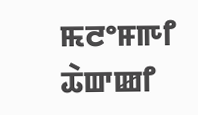ꯃꯂꯦꯝꯒꯤ ꯊꯥꯛꯀꯤ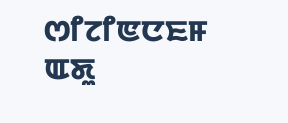ꯁꯤꯖꯤꯟꯅꯐꯝ ꯑꯗꯨ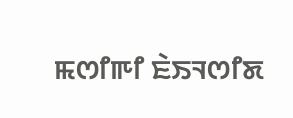ꯃꯁꯤꯒꯤ ꯐꯥꯏꯜꯁꯤꯗ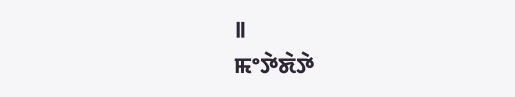꯫
ꯃꯦꯇꯥꯗꯥꯇꯥ